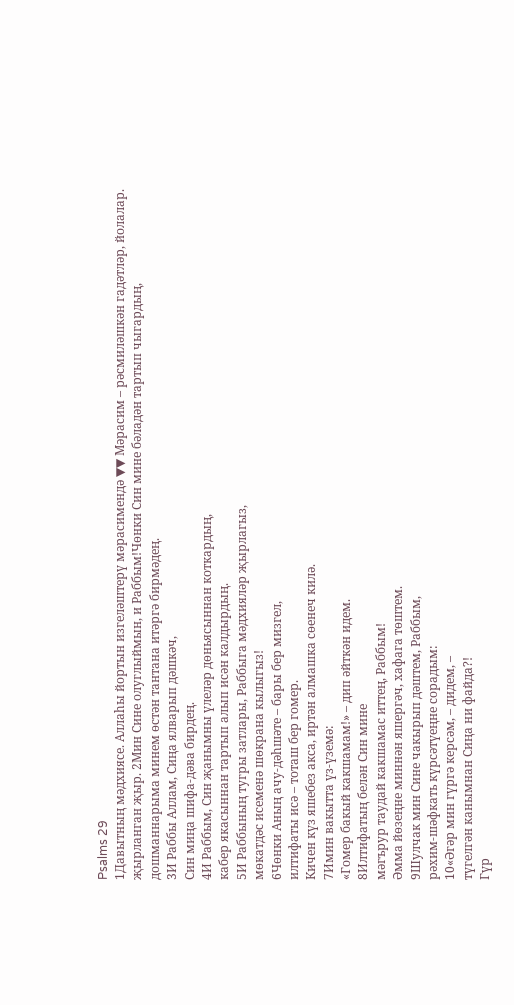Psalms 29
1Давытның мәдхиясе. Аллаһы йортын изгеләштерү мәрасимендә ▼▼ Мәрасим – рәсмиләшкән гадәтләр, йолалар.
җырланган җыр. 2Мин Сине олуглыймын, и Раббым!Чөнки Син мине бәладән тартып чыгардың,
дошманнарыма минем өстән тантана итәргә бирмәдең.
3И Раббы Аллам, Сиңа ялварып дәшкәч,
Син миңа шифа-дәва бирдең.
4И Раббым, Син җанымны үлеләр дөньясыннан коткардың,
кабер якасыннан тартып алып исән калдырдың.
5И Раббының тугры затлары, Раббыга мәдхияләр җырлагыз,
мөкатдәс исеменә шөкрана кылыгыз!
6Чөнки Аның ачу-дәһшәте – бары бер мизгел,
илтифаты исә – тоташ бер гомер.
Кичен күз яшебез акса, иртән алмашка сөенеч килә.
7Имин вакытта үз-үземә:
«Гомер бакый какшамам!» – дип әйткән идем.
8Илтифатың белән Син мине
мәгърур таудай какшамас иттең, Раббым!
Әмма йөзеңне миннән яшергәч, хафага төштем.
9Шулчак мин Сине чакырып дәштем, Раббым,
рәхим-шәфкать күрсәтүеңне сорадым:
10«Әгәр мин гүргә керсәм, – дидем, –
түгелгән канымнан Сиңа ни файда?!
Гүр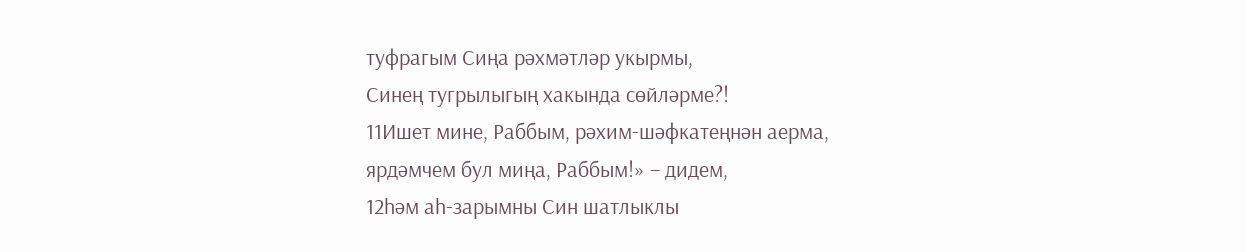туфрагым Сиңа рәхмәтләр укырмы,
Синең тугрылыгың хакында сөйләрме?!
11Ишет мине, Раббым, рәхим-шәфкатеңнән аерма,
ярдәмчем бул миңа, Раббым!» – дидем,
12һәм аһ-зарымны Син шатлыклы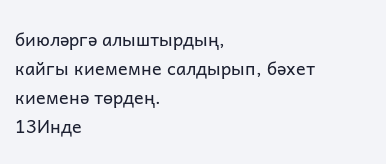биюләргә алыштырдың,
кайгы киемемне салдырып, бәхет киеменә төрдең.
13Инде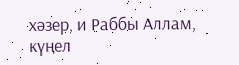хәзер, и Раббы Аллам,
күңел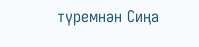түремнән Сиңа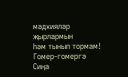мәдхияләр җырлармын
һәм тынып тормам!
Гомер-гомергә Сиңа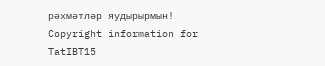рәхмәтләр яудырырмын!
Copyright information for
TatIBT15